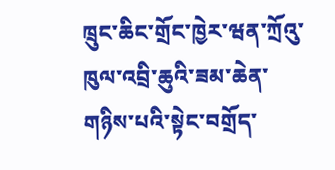ཁྲུང་ཆིང་གྲོང་ཁྱེར་ཝན་ཀྲོའུ་ཁུལ་འབྲི་ཆུའི་ཟམ་ཆེན་གཉིས་པའི་སྟེང་བགྲོད་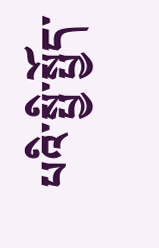པའི་སྤྱི་སྤྱོད་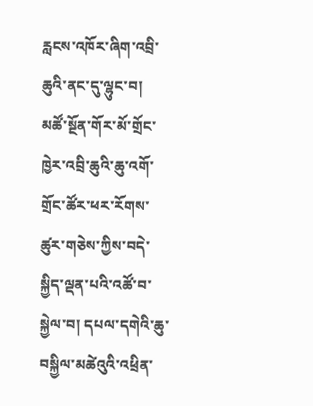རླངས་འཁོར་ཞིག་འབྲི་ཆུའི་ནང་དུ་ལྷུང་བ། མཚོ་སྔོན་གོར་མོ་གྲོང་ཁྱེར་འབྲི་ཆུའི་ཆུ་འགོ་གྲོང་ཚོར་ཕར་རོགས་ཚུར་གཅེས་ཀྱིས་བདེ་སྐྱིད་ལྡན་པའི་འཚོ་བ་སྐྱེལ་བ། དཔལ་དགེའི་ཆུ་བསྐྱིལ་མཚེའུའི་འཕྲིན་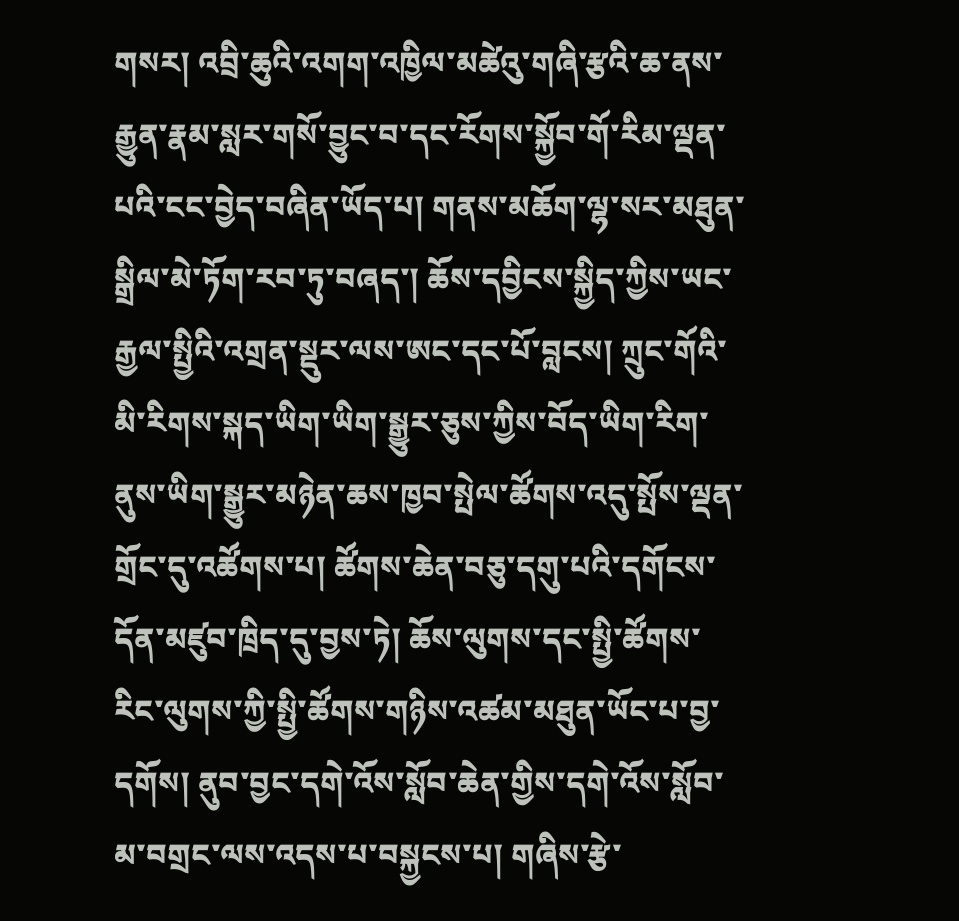གསར། འབྲི་ཆུའི་འགག་འཁྱིལ་མཚེའུ་གཞི་རྩའི་ཆ་ནས་རྒྱུན་རྣམ་སླར་གསོ་བྱུང་བ་དང་རོགས་སྐྱོབ་གོ་རིམ་ལྡན་པའི་ངང་བྱེད་བཞིན་ཡོད་པ། གནས་མཆོག་ལྷ་སར་མཐུན་སྒྲིལ་མེ་ཏོག་རབ་ཏུ་བཞད་། ཆོས་དབྱིངས་སྐྱིད་ཀྱིས་ཡང་རྒྱལ་སྤྱིའི་འགྲན་སྡུར་ལས་ཨང་དང་པོ་བླངས། ཀྲུང་གོའི་མི་རིགས་སྐད་ཡིག་ཡིག་སྒྱུར་ཅུས་ཀྱིས་བོད་ཡིག་རིག་ནུས་ཡིག་སྒྱུར་མཉེན་ཆས་ཁྱབ་སྤེལ་ཚོགས་འདུ་སྤོས་ལྡན་གྲོང་དུ་འཚོགས་པ། ཚོགས་ཆེན་བཅུ་དགུ་པའི་དགོངས་དོན་མཛུབ་ཁྲིད་དུ་བྱས་ཏེ། ཆོས་ལུགས་དང་སྤྱི་ཚོགས་རིང་ལུགས་ཀྱི་སྤྱི་ཚོགས་གཉིས་འཚམ་མཐུན་ཡོང་པ་བྱ་དགོས། ནུབ་བྱང་དགེ་འོས་སློབ་ཆེན་གྱིས་དགེ་འོས་སློབ་མ་བགྲང་ལས་འདས་པ་བསྐྱངས་པ། གཞིས་རྩེ་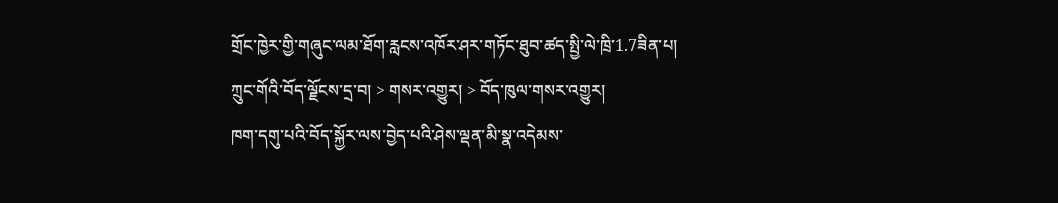གྲོང་ཁྱེར་གྱི་གཞུང་ལམ་ཐོག་རླངས་འཁོར་ཤར་གཏོང་ཐུབ་ཚད་སྤྱི་ལེ་ཁྲི་1.7ཟིན་པ།
ཀྲུང་གོའི་བོད་ལྗོངས་དྲ་བ། > གསར་འགྱུར། > བོད་ཁུལ་གསར་འགྱུར།
ཁག་དགུ་པའི་བོད་སྐྱོར་ལས་བྱེད་པའི་ཤེས་ལྡན་མི་སྣ་འདེམས་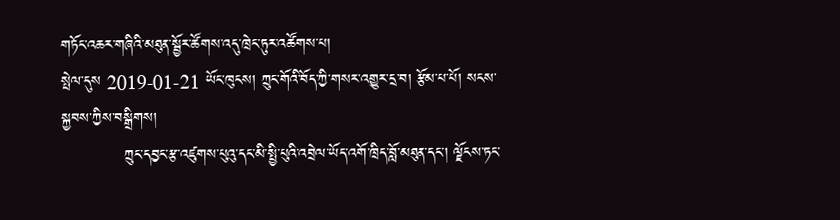གཏོང་འཆར་གཞིའི་མཐུན་སྦྱོར་ཚོགས་འདུ་ཁྲེང་ཏུར་འཚོགས་པ།
སྤེལ་དུས 2019-01-21 ཡོང་ཁུངས། ཀྲུང་གོའི་བོད་ཀྱི་གསར་འགྱུར་དྲ་བ། རྩོམ་པ་པོ། སངས་སྐྱབས་ཀྱིས་བསྒྲིགས།
            ཀྲུང་དབྱང་རྩ་འཛུགས་པུའུ་དང་མི་སྤྱི་པུའི་འབྲེལ་ཡོད་འགོ་ཁྲིད་བློ་མཐུན་དང་། ལྗོངས་ཏང་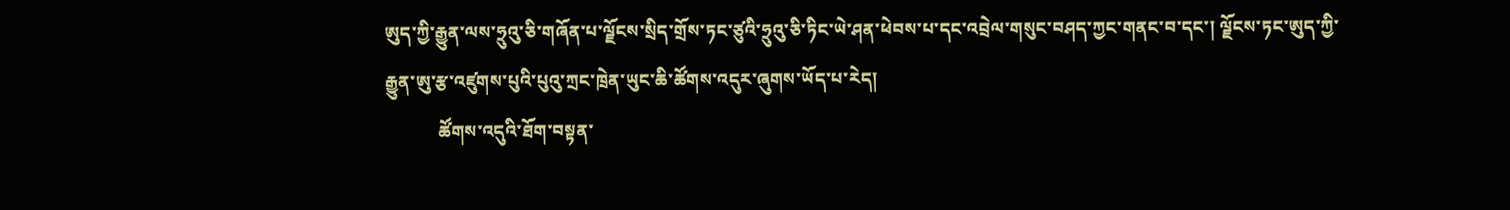ཨུད་ཀྱི་རྒྱུན་ལས་ཧྲུའུ་ཅི་གཞོན་པ་ལྗོངས་སྲིད་གྲོས་ཏང་ཙུའི་ཧྲུའུ་ཅི་ཏིང་ཡེ་ཤན་ཕེབས་པ་དང་འབྲེལ་གསུང་བཤད་ཀྱང་གནང་བ་དང་། ལྗོངས་ཏང་ཨུད་ཀྱི་རྒྱུན་ཨུ་རྩ་འཛུགས་པུའི་པུའུ་ཀྲང་ཁྲེན་ཡུང་ཆི་ཚོགས་འདུར་ཞུགས་ཡོད་པ་རེད།
            ཚོགས་འདུའི་ཐོག་བསྟན་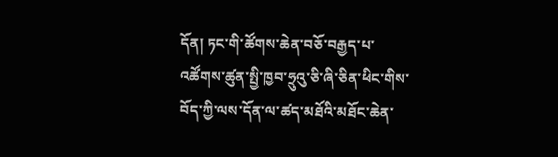དོན། ཏང་གི་ཚོགས་ཆེན་བཅོ་བརྒྱད་པ་འཚོགས་ཚུན་སྤྱི་ཁྱབ་ཧྲུའུ་ཅི་ཞི་ཅིན་ཕིང་གིས་བོད་ཀྱི་ལས་དོན་ལ་ཚད་མཐོའི་མཐོང་ཆེན་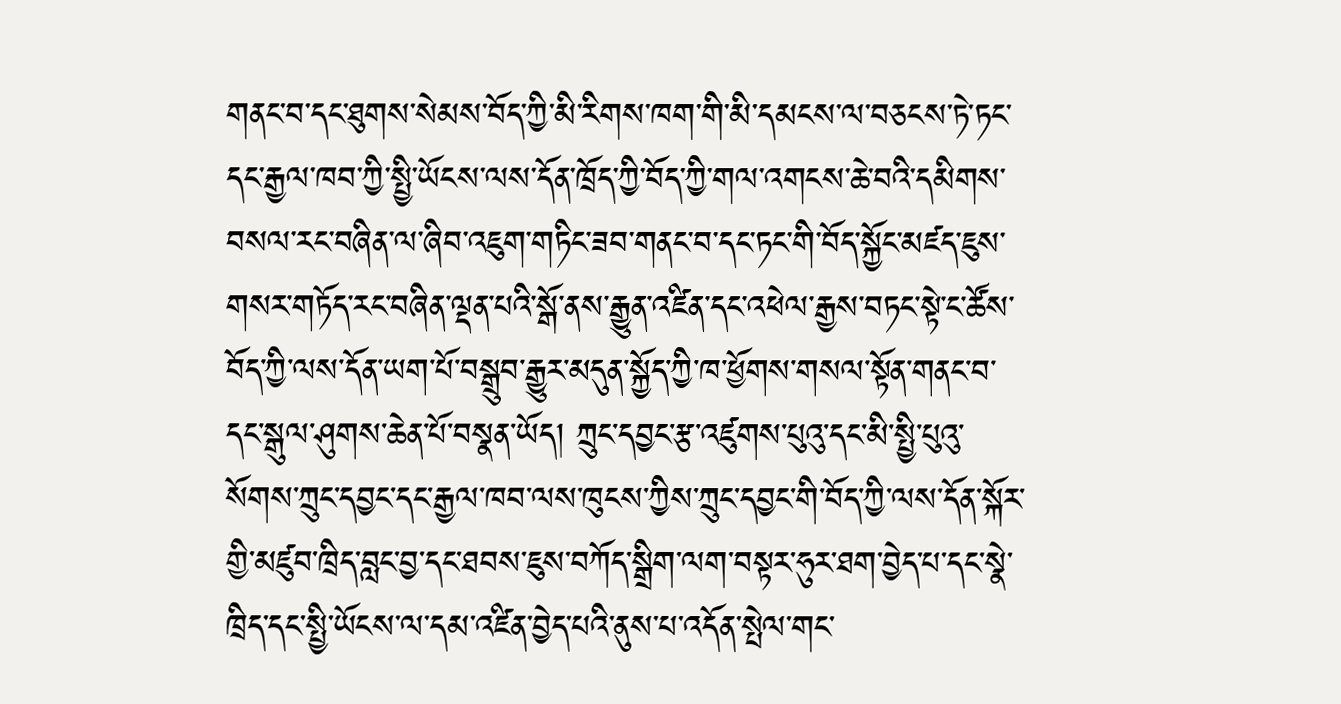གནང་བ་དང་ཐུགས་སེམས་བོད་ཀྱི་མི་རིགས་ཁག་གི་མི་དམངས་ལ་བཅངས་ཏེ་ཏང་དང་རྒྱལ་ཁབ་ཀྱི་སྤྱི་ཡོངས་ལས་དོན་ཁྲོད་ཀྱི་བོད་ཀྱི་གལ་འགངས་ཆེ་བའི་དམིགས་བསལ་རང་བཞིན་ལ་ཞིབ་འཇུག་གཏིང་ཟབ་གནང་བ་དང་ཏང་གི་བོད་སྐྱོང་མཛད་ཇུས་གསར་གཏོད་རང་བཞིན་ལྡན་པའི་སྒོ་ནས་རྒྱུན་འཛིན་དང་འཕེལ་རྒྱས་བཏང་སྟེ་ང་ཚོས་བོད་ཀྱི་ལས་དོན་ཡག་པོ་བསྒྲུབ་རྒྱུར་མདུན་སྐྱོད་ཀྱི་ཁ་ཕྱོགས་གསལ་སྟོན་གནང་བ་དང་སྒུལ་ཤུགས་ཆེན་པོ་བསྣན་ཡོད། ཀྲུང་དབྱང་རྩ་འཛུགས་པུའུ་དང་མི་སྤྱི་པུའུ་སོགས་ཀྲུང་དབྱང་དང་རྒྱལ་ཁབ་ལས་ཁུངས་ཀྱིས་ཀྲུང་དབྱང་གི་བོད་ཀྱི་ལས་དོན་སྐོར་གྱི་མཛུབ་ཁྲིད་བླང་བྱ་དང་ཐབས་ཇུས་བཀོད་སྒྲིག་ལག་བསྟར་ཧུར་ཐག་བྱེད་པ་དང་སྣེ་ཁྲིད་དང་སྤྱི་ཡོངས་ལ་དམ་འཛིན་བྱེད་པའི་ནུས་པ་འདོན་སྤེལ་གང་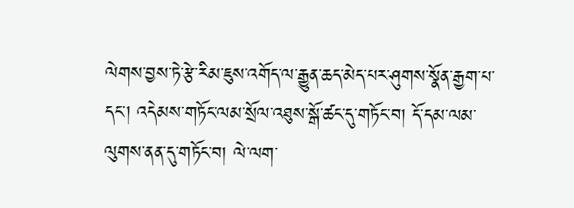ལེགས་བྱས་ཏེ་རྩེ་རིམ་ཇུས་འགོད་ལ་རྒྱུན་ཆད་མེད་པར་ཤུགས་སྣོན་རྒྱག་པ་དང་། འདེམས་གཏོང་ལམ་སྲོལ་འཐུས་སྒོ་ཚང་དུ་གཏོང་བ། དོ་དམ་ལམ་ལུགས་ནན་དུ་གཏོང་བ། ལེ་ལག་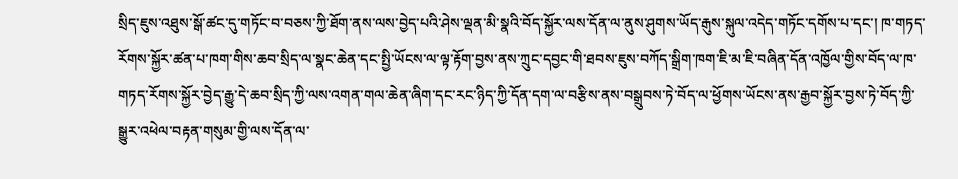སྲིད་ཇུས་འཐུས་སྒོ་ཚང་དུ་གཏོང་བ་བཅས་ཀྱི་ཐོག་ནས་ལས་བྱེད་པའི་ཤེས་ལྡན་མི་སྣའི་བོད་སྐྱོར་ལས་དོན་ལ་ནུས་ཤུགས་ཡོད་རྒུས་སྐུལ་འདེད་གཏོང་དགོས་པ་དང་། ཁ་གཏད་རོགས་སྐྱོར་ཚན་པ་ཁག་གིས་ཆབ་སྲིད་ལ་སྣང་ཆེན་དང་སྤྱི་ཡོངས་ལ་ལྟ་རྟོག་བྱས་ནས་ཀྲུང་དབྱང་གི་ཐབས་ཇུས་བཀོད་སྒྲིག་ཁག་ཇི་མ་ཇི་བཞིན་དོན་འཁྱོལ་གྱིས་བོད་ལ་ཁ་གཏད་རོགས་སྐྱོར་བྱེད་རྒྱུ་དེ་ཆབ་སྲིད་ཀྱི་ལས་འགན་གལ་ཆེན་ཞིག་དང་རང་ཉིད་ཀྱི་དོན་དག་ལ་བརྩིས་ནས་བསྒྲུབས་ཏེ་བོད་ལ་ཕྱོགས་ཡོངས་ནས་རྒྱབ་སྐྱོར་བྱས་ཏེ་བོད་ཀྱི་སྒྱུར་འཕེལ་བརྟན་གསུམ་གྱི་ལས་དོན་ལ་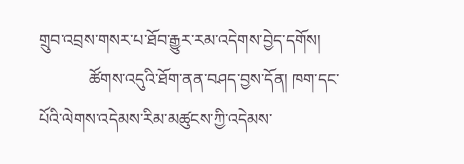གྲུབ་འབྲས་གསར་པ་ཐོབ་རྒྱུར་རམ་འདེགས་བྱེད་དགོས།
            ཚོགས་འདུའི་ཐོག་ནན་བཤད་བྱས་དོན། ཁག་དང་པོའི་ལེགས་འདེམས་རིམ་མཚུངས་ཀྱི་འདེམས་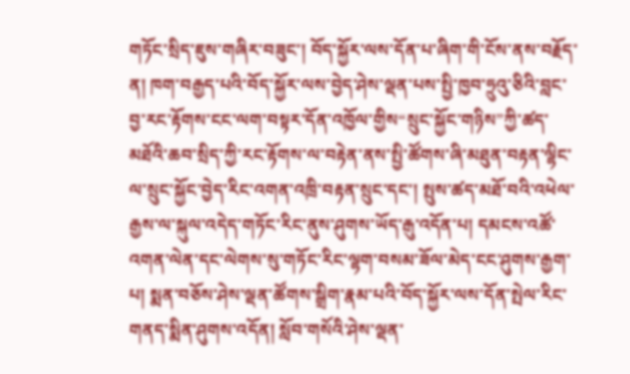གཏོང་སྲིད་ཇུས་གཞིར་བཟུང་། བོད་སྐྱོར་ལས་དོན་པ་ཞིག་གི་ངོས་ནས་བརྗོད་ན། ཁག་བརྒྱད་པའི་བོད་སྐྱོར་ལས་བྱེད་ཤེས་ལྡན་པས་སྤྱི་ཁྱབ་ཧྲུའུ་ཅིའི་བླང་བྱ་རང་རྟོགས་ངང་ལག་བསྟར་དོན་འཁྱོལ་གྱིས“སྲུང་སྐྱོང་གཉིས”ཀྱི་ཚད་མཐོའི་ཆབ་སྲིད་ཀྱི་རང་རྟོགས་ལ་བརྟེན་ནས་སྤྱི་ཚོགས་ཞི་མཐུན་བརྟན་ལྷིང་ལ་སྲུང་སྐྱོང་བྱེད་རིང་འགན་འཁྲི་བརྟན་སྲུང་དང་། སྤུས་ཚད་མཐོ་བའི་འཕེལ་རྒྱས་ལ་སྐུལ་འདེད་གཏོང་རིང་ནུས་ཤུགས་ཡོད་རྒུ་འདོན་པ། དམངས་འཚོ་འགན་ལེན་དང་ལེགས་སུ་གཏོང་རིང་ལྷག་བསམ་ཟོལ་མེད་ངང་ཤུགས་རྒྱག་པ། སྨན་བཅོས་ཤེས་ལྡན་ཚོགས་སྒྲིག་རྣམ་པའི་བོད་སྐྱོར་ལས་དོན་སྤེལ་རིང་གནད་སྨིན་ཤུགས་འདོན། སློབ་གསོའི་ཤེས་ལྡན་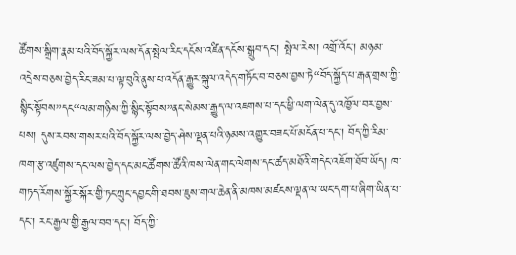ཚོགས་སྒྲིག་རྣམ་པའི་བོད་སྐྱོར་ལས་དོན་སྤེལ་རིང་དངོས་འཛིན་དངོས་སྒྲུབ་དང་། སྤེལ་རེས། འགྲོ་འོང་། མཉམ་འདྲེས་བཅས་བྱེད་རིང་ཟམ་པ་ལྟ་བུའི་ནུས་པ་འདོན་རྒྱུར་སྐུལ་འདེད་གཏོང་བ་བཅས་བྱས་ཏེ“བོད་སྐྱོད་པ་རྒན་གྲས་ཀྱི་སྙིང་སྟོབས”དང“ལམ་གཉིས་ཀྱི་སྙིང་སྟོབས”ནང་སེམས་རྒྱུད་ལ་འཇགས་པ་དང་ཕྱི་ལག་ལེན་དུ་འཁྱོལ་བར་བྱས་པས། དུས་རབས་གསར་པའི་བོད་སྐྱོར་ལས་བྱེད་ཤེས་ལྡན་པའི་ཉམས་འགྱུར་བཟང་པོ་མངོན་པ་དང་། བོད་ཀྱི་རིམ་ཁག་རྩ་འཛུགས་དང་ལས་བྱེད་དང་མང་ཚོགས་ཚོའི་ཁས་ལེན་གང་ལེགས་དང་ཚད་མཐོའི་གདེང་འཇོག་ཐོབ་ཡོད། ཁ་གཏད་རོགས་སྐྱོར་སྐོར་གྱི་ཏང་ཀྲུང་དབྱང་གི་ཐབས་ཇུས་གལ་ཆེན་ནི་མཁས་མཛངས་ལྡན་ལ་ཡང་དག་པ་ཞིག་ཡིན་པ་དང་། རང་རྒྱལ་གྱི་རྒྱལ་བབ་དང་། བོད་ཀྱི་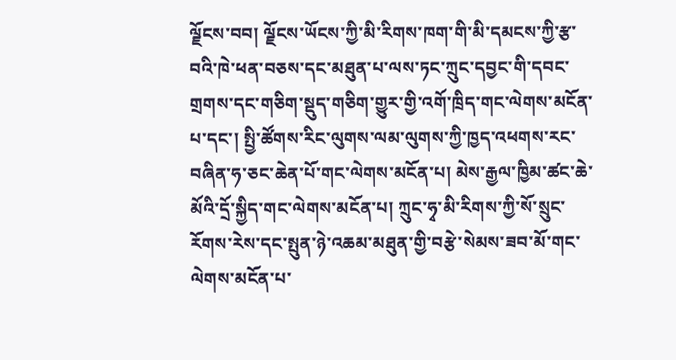ལྗོངས་བབ། ལྗོངས་ཡོངས་ཀྱི་མི་རིགས་ཁག་གི་མི་དམངས་ཀྱི་རྩ་བའི་ཁེ་ཕན་བཅས་དང་མཐུན་པ་ལས་ཏང་ཀྲུང་དབྱང་གི་དབང་གྲགས་དང་གཅིག་སྡུད་གཅིག་གྱུར་གྱི་འགོ་ཁྲིད་གང་ལེགས་མངོན་པ་དང་། སྤྱི་ཚོགས་རིང་ལུགས་ལམ་ལུགས་ཀྱི་ཁྱད་འཕགས་རང་བཞིན་ཧ་ཅང་ཆེན་པོ་གང་ལེགས་མངོན་པ། མེས་རྒྱལ་ཁྱིམ་ཚང་ཆེ་མོའི་དྲོ་སྐྱིད་གང་ལེགས་མངོན་པ། ཀྲུང་ཧྭ་མི་རིགས་ཀྱི་སོ་སྲུང་རོགས་རེས་དང་སྤུན་ཉེ་འཆམ་མཐུན་གྱི་བརྩེ་སེམས་ཟབ་མོ་གང་ལེགས་མངོན་པ་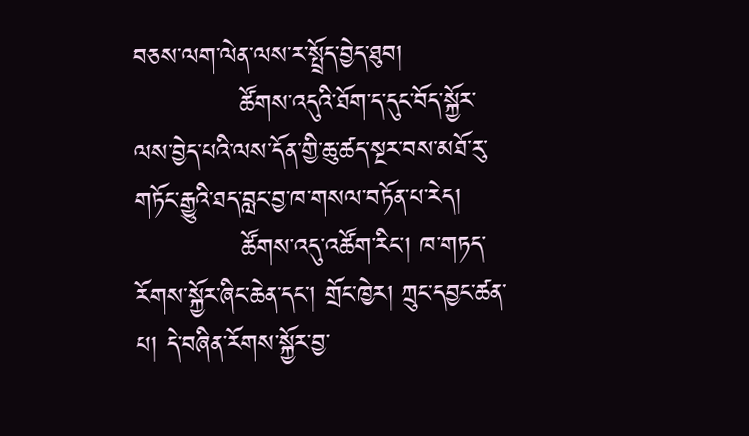བཅས་ལག་ལེན་ལས་ར་སྤྲོད་བྱེད་ཐུབ།
            ཚོགས་འདུའི་ཐོག་ད་དུང་བོད་སྐྱོར་ལས་བྱེད་པའི་ལས་དོན་གྱི་ཆུ་ཚད་སྔར་བས་མཐོ་རུ་གཏོང་རྒྱུའི་ཐད་བླང་བྱ་ཁ་གསལ་བཏོན་པ་རེད།
            ཚོགས་འདུ་འཚོག་རིང་། ཁ་གཏད་རོགས་སྐྱོར་ཞིང་ཆེན་དང་། གྲོང་ཁྱེར། ཀྲུང་དབྱང་ཚན་པ། དེ་བཞིན་རོགས་སྐྱོར་བྱ་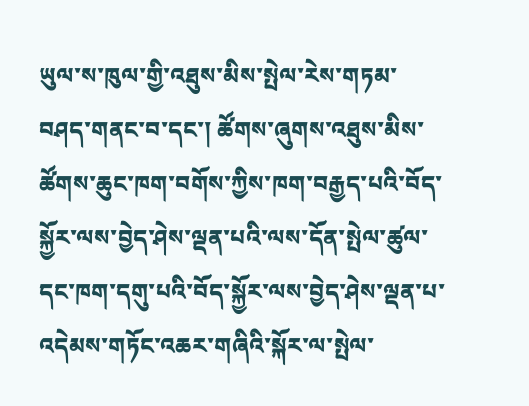ཡུལ་ས་ཁུལ་གྱི་འཐུས་མིས་སྤེལ་རེས་གཏམ་བཤད་གནང་བ་དང་། ཚོགས་ཞུགས་འཐུས་མིས་ཚོགས་ཆུང་ཁག་བགོས་ཀྱིས་ཁག་བརྒྱད་པའི་བོད་སྐྱོར་ལས་བྱེད་ཤེས་ལྡན་པའི་ལས་དོན་སྤེལ་ཚུལ་དང་ཁག་དགུ་པའི་བོད་སྐྱོར་ལས་བྱེད་ཤེས་ལྡན་པ་འདེམས་གཏོང་འཆར་གཞིའི་སྐོར་ལ་སྤེལ་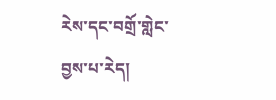རེས་དང་བགྲོ་གླེང་བྱས་པ་རེད།